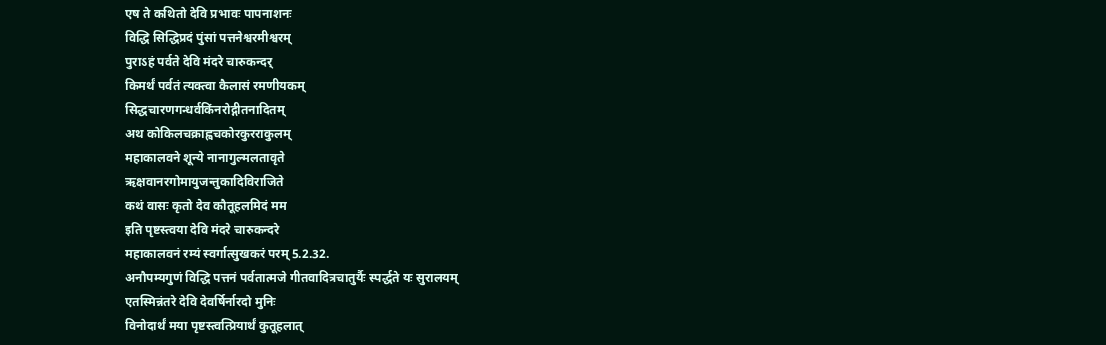एष ते कथितो देवि प्रभावः पापनाशनः
विद्धि सिद्धिप्रदं पुंसां पत्तनेश्वरमीश्वरम्
पुराऽहं पर्वते देवि मंदरे चारुकन्दर्
किमर्थं पर्वतं त्यक्त्वा कैलासं रमणीयकम्
सिद्धचारणगन्धर्वकिंनरोद्गीतनादितम्
अथ कोकिलचक्राह्वचकोरकुरराकुलम्
महाकालवने शून्ये नानागुल्मलतावृते
ऋक्षवानरगोमायुजन्तुकादिविराजिते
कथं वासः कृतो देव कौतूहलमिदं मम
इति पृष्टस्त्वया देवि मंदरे चारुकन्दरे
महाकालवनं रम्यं स्वर्गात्सुखकरं परम् 5.2.32.
अनौपम्यगुणं विद्धि पत्तनं पर्वतात्मजे गीतवादित्रचातुर्यैः स्पर्द्धते यः सुरालयम्
एतस्मिन्नंतरे देवि देवर्षिर्नारदो मुनिः
विनोदार्थं मया पृष्टस्त्वत्प्रियार्थं कुतूहलात्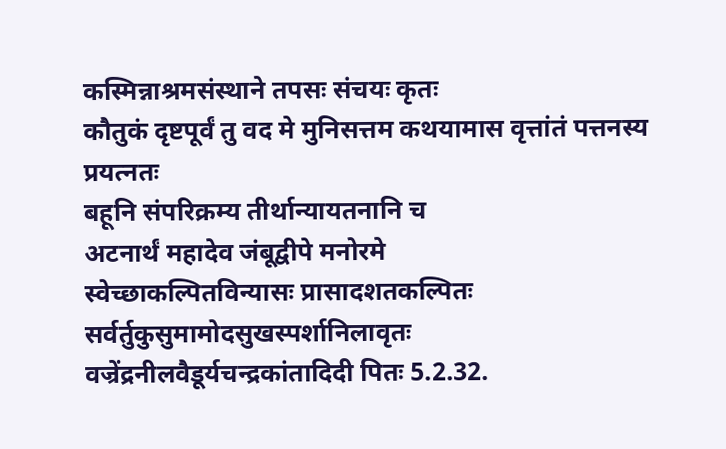कस्मिन्नाश्रमसंस्थाने तपसः संचयः कृतः
कौतुकं दृष्टपूर्वं तु वद मे मुनिसत्तम कथयामास वृत्तांतं पत्तनस्य प्रयत्नतः
बहूनि संपरिक्रम्य तीर्थान्यायतनानि च
अटनार्थं महादेव जंबूद्वीपे मनोरमे
स्वेच्छाकल्पितविन्यासः प्रासादशतकल्पितः
सर्वर्तुकुसुमामोदसुखस्पर्शानिलावृतः
वज्रेंद्रनीलवैडूर्यचन्द्रकांतादिदी पितः 5.2.32.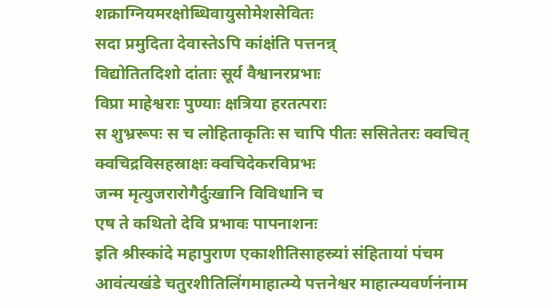शक्राग्नियमरक्षोब्धिवायुसोमेशसेवितः
सदा प्रमुदिता देवास्तेऽपि कांक्षंति पत्तनन्न्
विद्योतितदिशो दांताः सूर्य वैश्वानरप्रभाः
विप्रा माहेश्वराः पुण्याः क्षत्रिया हरतत्पराः
स शुभ्ररूपः स च लोहिताकृतिः स चापि पीतः ससितेतरः क्वचित्
क्वचिद्रविसहस्राक्षः क्वचिदेकरविप्रभः
जन्म मृत्युजरारोगैर्दुःखानि विविधानि च
एष ते कथितो देवि प्रभावः पापनाशनः
इति श्रीस्कांदे महापुराण एकाशीतिसाहस्र्यां संहितायां पंचम आवंत्यखंडे चतुरशीतिलिंगमाहात्म्ये पत्तनेश्वर माहात्म्यवर्णनंनाम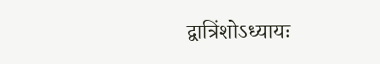द्वात्रिंशोऽध्यायः